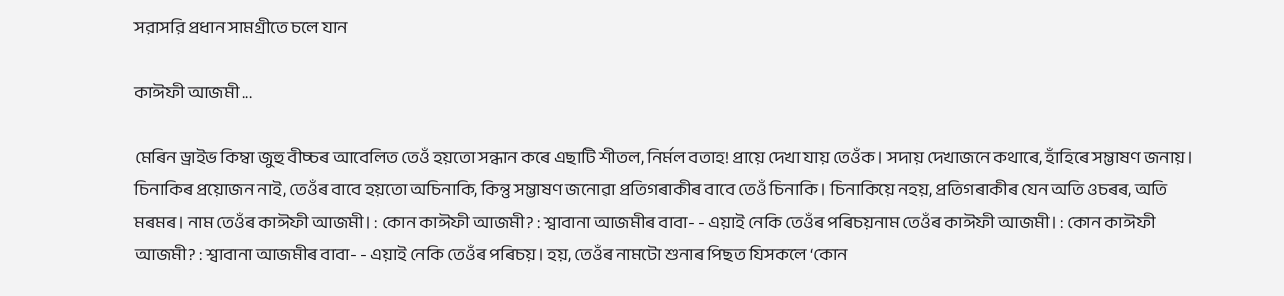সরাসরি প্রধান সামগ্রীতে চলে যান

কাঈফী আজমী ...

মেৰিন ড্রাইভ কিম্বা জুহু বীচ্চৰ আবেলিত তেওঁ হয়তো সন্ধান কৰে এছাটি শীতল, নির্মল বতাহ! প্রায়ে দেখা যায় তেওঁক। সদায় দেখাজনে কথাৰে, হাঁহিৰে সম্ভাষণ জনায়। চিনাকিৰ প্ৰয়োজন নাই, তেওঁৰ বাবে হয়তো অচিনাকি, কিন্তু সম্ভাষণ জনোৱা প্ৰতিগৰাকীৰ বাবে তেওঁ চিনাকি। চিনাকিয়ে নহয়, প্ৰতিগৰাকীৰ যেন অতি ওচৰৰ, অতি মৰমৰ। নাম তেওঁৰ কাঈফী আজমী। : কোন কাঈফী আজমী? : শ্বাবানা আজমীৰ বাবা- - এয়াই নেকি তেওঁৰ পৰিচয়নাম তেওঁৰ কাঈফী আজমী। : কোন কাঈফী আজমী? : শ্বাবানা আজমীৰ বাবা- - এয়াই নেকি তেওঁৰ পৰিচয়। হয়, তেওঁৰ নামটো শুনাৰ পিছত যিসকলে ‘কোন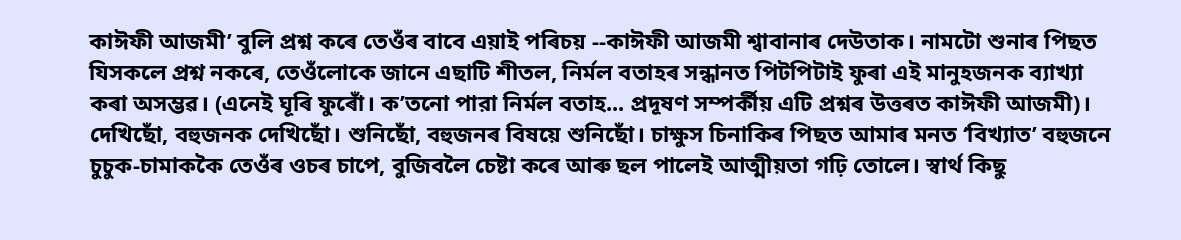কাঈফী আজমী’ বুলি প্রশ্ন কৰে তেওঁৰ বাবে এয়াই পৰিচয় --কাঈফী আজমী শ্বাবানাৰ দেউতাক। নামটো শুনাৰ পিছত যিসকলে প্ৰশ্ন নকৰে, তেওঁলোকে জানে এছাটি শীতল, নির্মল বতাহৰ সন্ধানত পিটপিটাই ফুৰা এই মানুহজনক ব্যাখ্যা কৰা অসম্ভৱ। (এনেই ঘূৰি ফুৰোঁ। ক’তনো পারা নির্মল বতাহ... প্ৰদূষণ সম্পর্কীয় এটি প্রশ্নৰ উত্তৰত কাঈফী আজমী)। দেখিছোঁ, বহুজনক দেখিছোঁ। শুনিছোঁ, বহুজনৰ বিষয়ে শুনিছোঁ। চাক্ষুস চিনাকিৰ পিছত আমাৰ মনত ‘বিখ্যাত’ বহুজনে চুচুক-চামাককৈ তেওঁৰ ওচৰ চাপে, বুজিবলৈ চেষ্টা কৰে আৰু ছল পালেই আত্মীয়তা গঢ়ি তোলে। স্বার্থ কিছু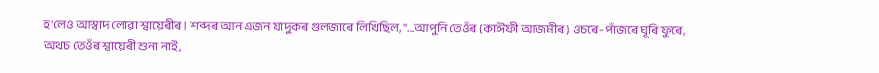হ'লেও আস্বাদ লোৱা শ্বায়েৰীৰ। শব্দৰ আন এজন যাদুকৰ গুলজাৰে লিখিছিল, "...আপুনি তেওঁৰ (কাঈফী আজমীৰ) ওচৰে-পাঁজৰে ঘূৰি ফুৰে, অথচ তেওঁৰ শ্বায়েৰী শুনা নাই,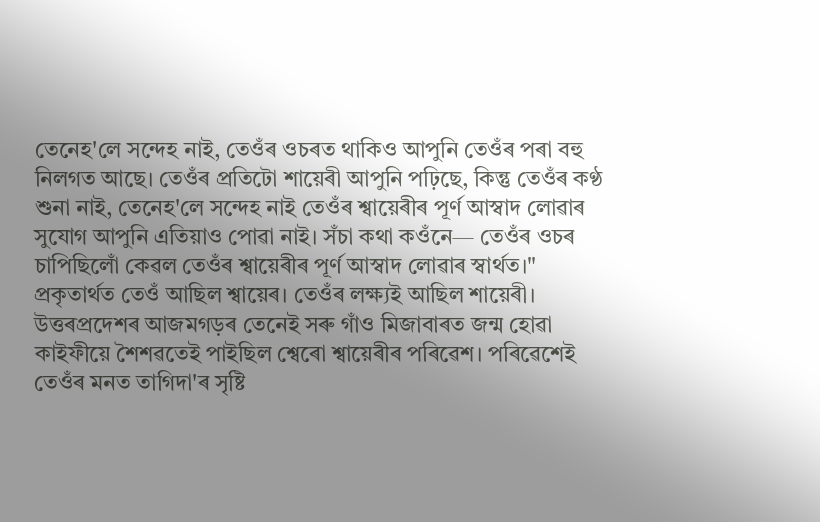তেনেহ'লে সন্দেহ নাই, তেওঁৰ ওচৰত থাকিও আপুনি তেওঁৰ পৰা বহু নিলগত আছে। তেওঁৰ প্ৰতিটো শায়েৰী আপুনি পঢ়িছে, কিন্তু তেওঁৰ কণ্ঠ শুনা নাই, তেনেহ'লে সন্দেহ নাই তেওঁৰ শ্বায়েৰীৰ পূৰ্ণ আস্বাদ লোৱাৰ সুযোগ আপুনি এতিয়াও পোৱা নাই। সঁচা কথা কওঁনে— তেওঁৰ ওচৰ চাপিছিলোঁ কেৱল তেওঁৰ শ্বায়েৰীৰ পূৰ্ণ আস্বাদ লোৱাৰ স্বাৰ্থত।" প্ৰকৃতাৰ্থত তেওঁ আছিল শ্বায়েৰ। তেওঁৰ লক্ষ্যই আছিল শায়েৰী। উত্তৰপ্ৰদেশৰ আজমগড়ৰ তেনেই সৰু গাঁও মিজাবাৰত জন্ম হোৱা কাইফীয়ে শৈশৱতেই পাইছিল শ্বেৰো শ্বায়েৰীৰ পৰিৱেশ। পৰিৱেশেই তেওঁৰ মনত তাগিদা'ৰ সৃষ্টি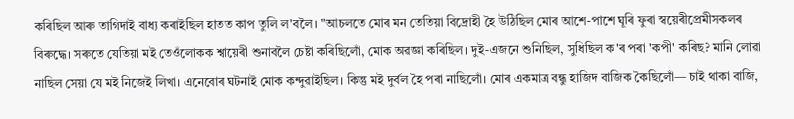কৰিছিল আৰু তাগিদাই বাধ্য কৰাইছিল হাতত কাপ তুলি ল'বলৈ। "আচলতে মোৰ মন তেতিয়া বিদ্রোহী হৈ উঠিছিল মোৰ আশে-পাশে ঘূৰি ফুৰা স্বয়েৰীপ্রেমীসকলৰ বিৰুদ্ধে। সৰুতে যেতিয়া মই তেওঁলোকক শ্বায়েৰী শুনাবলৈ চেষ্টা কৰিছিলোঁ, মোক অৱজ্ঞা কৰিছিল। দুই-এজনে শুনিছিল, সুধিছিল ক'ৰ পৰা 'কপী' কৰিছ? মানি লোৱা নাছিল সেয়া যে মই নিজেই লিখা। এনেবোৰ ঘটনাই মোক কন্দুৱাইছিল। কিন্তু মই দুৰ্বল হৈ পৰা নাছিলোঁ। মোৰ একমাত্র বন্ধু হাজিদ বাজিক কৈছিলোঁ— চাই থাকা বাজি,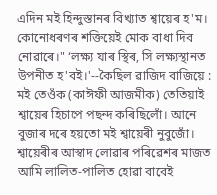এদিন মই হিন্দুস্তানৰ বিখ্যাত শ্বায়েৰ হ'ম। কোনোধৰণৰ শক্তিয়েই মোক বাধা দিব নোৱাৰে।" ‘লক্ষ্য যাৰ স্থিৰ, সি লক্ষ্যস্থানত উপনীত হ'বই।'--কৈছিল ৱাজিদ বাজিয়ে : মই তেওঁক (কাঈফী আজমীক) তেতিয়াই শ্বায়েৰ হিচাপে পছন্দ কৰিছিলোঁ। আনে বুজাৰ দৰে হয়তো মই শ্বায়েৰী নুবুজোঁ। শ্বায়েৰীৰ আস্বাদ লোৱাৰ পৰিৱেশৰ মাজত আমি লালিত-পালিত হোৱা বাবেই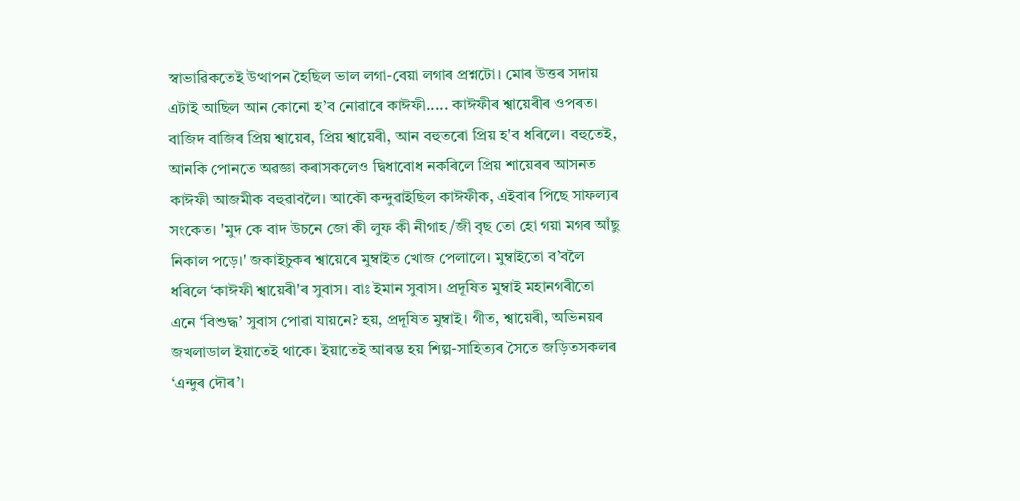স্বাভাৱিকতেই উত্থাপন হৈছিল ভাল লগা-বেয়া লগাৰ প্ৰশ্নটো। মোৰ উত্তৰ সদায় এটাই আছিল আন কোনো হ’ব নোৱাৰে কাঈফী..... কাঈফীৰ শ্বায়েৰীৰ ওপৰত। বাজিদ বাজিৰ প্ৰিয় শ্বায়েৰ, প্রিয় শ্বায়েৰী, আন বহুতৰো প্ৰিয় হ'ব ধৰিলে। বহুতেই, আনকি পোনতে অৱজ্ঞা কৰাসকলেও দ্বিধাবোধ নকৰিলে প্রিয় শায়েৰৰ আসনত কাঈফী আজমীক বহুৱাবলৈ। আকৌ কন্দুৱাইছিল কাঈফীক, এইবাৰ পিছে সাফল্যৰ সংকেত। 'মুদ কে বাদ উচনে জো কী লুফ কী নীগাহ/জী বৃছ তো হো গয়া মগৰ আঁছু নিকাল পড়ে।' জকাইচুকৰ শ্বায়েৰে মুম্বাইত খোজ পেলালে। মুম্বাইতো ব’বলৈ ধৰিলে ‘কাঈফী শ্বায়েৰী'ৰ সুবাস। বাঃ ইমান সুবাস। প্ৰদূষিত মুম্বাই মহানগৰীতো এনে ‘বিশুদ্ধ’ সুবাস পোৱা যায়নে? হয়, প্রদূষিত মুম্বাই। গীত, শ্বায়েৰী, অভিনয়ৰ জখলাডাল ইয়াতেই থাকে। ইয়াতেই আৰম্ভ হয় শিল্প-সাহিত্যৰ সৈতে জড়িতসকলৰ ‘এন্দুৰ দৌৰ’।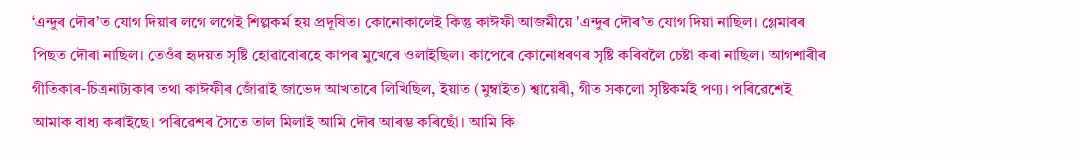‘এন্দুৰ দৌৰ’ত যোগ দিয়াৰ লগে লগেই শিল্পকর্ম হয় প্ৰদূষিত। কোনোকালেই কিন্তু কাঈফী আজমীয়ে 'এন্দুৰ দৌৰ’ত যোগ দিয়া নাছিল। গ্লেমাৰৰ পিছত দৌৰা নাছিল। তেওঁৰ হৃদয়ত সৃষ্টি হোৱাবোৰহে কাপৰ মুখেৰে ওলাইছিল। কাপেৰে কোনোধৰণৰ সৃষ্টি কৰিবলৈ চেষ্টা কৰা নাছিল। আগশাৰীৰ গীতিকাৰ-চিত্রনাট্যকাৰ তথা কাঈফীৰ জোঁৱাই জাভেদ আখতাৰে লিখিছিল, ইয়াত (মুম্বাইত) শ্বায়েৰী, গীত সকলো সৃষ্টিকর্মই পণ্য। পৰিৱেশেই আমাক বাধ্য কৰাইছে। পৰিৱেশৰ সৈতে তাল মিলাই আমি দৌৰ আৰম্ভ কৰিছোঁ। আমি কি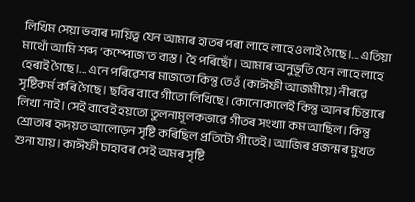লিখিম সেয়া ভবাৰ দায়িত্ব যেন আমাৰ হাতৰ পৰা লাহে লাহে ওলাই গৈছে।... এতিয়া মাথোঁ আমি শব্দ ‘কম্পোজ'ত ব্যস্ত। হৈ পৰিছোঁ। আমাৰ অনুভূতি যেন লাহে লাহে হেৰাই গৈছে।... এনে পৰিৱেশৰ মাজতো কিন্তু তেওঁ (কাঈফী আজমীয়ে) নীৰৱে সৃষ্টিকৰ্ম কৰি গৈছে। ছবিৰ বাবে গীতো লিখিছে। কোনোকালেই কিন্তু আনৰ চিন্তাৰে লিখা নাই। সেই বাবেই হয়তো তুলনামূলকভাৱে গীতৰ সংখ্যা কম আছিল। কিন্তু শ্ৰোতাৰ হৃদয়ত আলোড়ন সৃষ্টি কৰিছিল প্ৰতিটো গীতেই। আজিৰ প্ৰজন্মৰ মুখত শুনা যায়। কাঈফী চাহাবৰ সেই অমৰ সৃষ্টি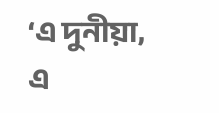‘এ দুনীয়া, এ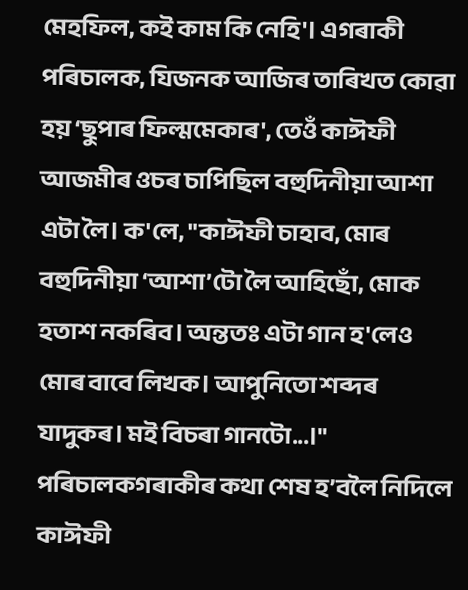মেহফিল, কই কাম কি নেহি'। এগৰাকী পৰিচালক, যিজনক আজিৰ তাৰিখত কোৱা হয় ‘ছুপাৰ ফিল্মমেকাৰ', তেওঁ কাঈফী আজমীৰ ওচৰ চাপিছিল বহুদিনীয়া আশা এটা লৈ। ক'লে, "কাঈফী চাহাব, মোৰ বহুদিনীয়া ‘আশা’টো লৈ আহিছোঁ, মোক হতাশ নকৰিব। অন্ততঃ এটা গান হ'লেও মোৰ বাবে লিখক। আপুনিতো শব্দৰ যাদুকৰ। মই বিচৰা গানটো...।" পৰিচালকগৰাকীৰ কথা শেষ হ’বলৈ নিদিলে কাঈফী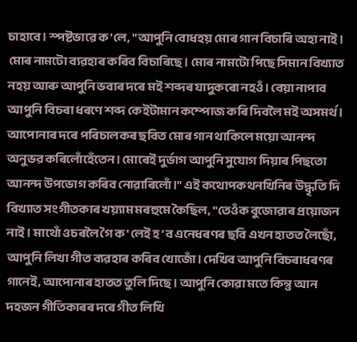চাহাবে। স্পষ্টভাৱে ক'লে, "আপুনি বোধহয় মোৰ গান বিচাৰি অহা নাই। মোৰ নামটো ব্যৱহাৰ কৰিব বিচাৰিছে। মোৰ নামটো পিছে সিমান বিখ্যাত নহয় আৰু আপুনি ভবাৰ দৰে মই শব্দৰ যাদুকৰো নহওঁ। বেয়া নাপাব আপুনি বিচৰা ধৰণে শব্দ কেইটামান কম্পোজ কৰি দিবলৈ মই অসমর্থ। আপোনাৰ দৰে পৰিচালকৰ ছবিত মোৰ গান থাকিলে ময়ো আনন্দ অনুভৱ কৰিলোঁহেঁতেন। মোৰেই দুৰ্ভাগ আপুনি সুযোগ দিয়াৰ পিছতো আনন্দ উপভোগ কৰিব নোৱাৰিলোঁ।" এই কথোপকথনখিনিৰ উদ্ধৃতি দি বিখ্যাত সংগীতকাৰ খয়্যাম মৰহুমে কৈছিল, "তেওঁক বুজোৱাৰ প্ৰয়োজন নাই। মাথোঁ ওচৰলৈ গৈ ক'লেই হ’ব এনেধৰণৰ ছবি এখন হাতত লৈছোঁ, আপুনি লিখা গীত ব্যৱহাৰ কৰিব খোজোঁ। দেখিব আপুনি বিচৰাধৰণৰ গানেই, আপোনাৰ হাতত তুলি দিছে। আপুনি কোৱা মতে কিন্তু আন দহজন গীতিকাৰৰ দৰে গীত লিখি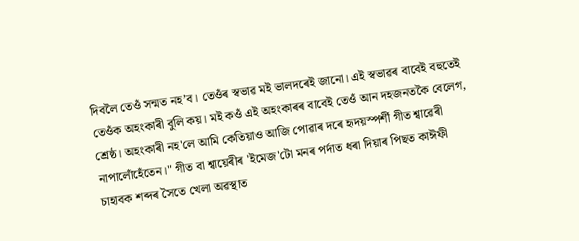দিবলৈ তেওঁ সন্মত নহ’ব। তেওঁৰ স্বভাৱ মই ভালদৰেই জানো। এই স্বভাৱৰ বাবেই বহুতেই তেওঁক অহংকাৰী বুলি কয়। মই কওঁ এই অহংকাৰৰ বাবেই তেওঁ আন দহজনতকৈ বেলেগ, শ্রেষ্ঠ। অহংকাৰী নহ'লে আমি কেতিয়াও আজি পোৱাৰ দৰে হৃদয়স্পর্শী গীত শ্বাৱেৰী নাপালোঁহেঁতেন।" গীত বা শ্বায়েৰীৰ 'ইমেজ'টো মনৰ পৰ্দাত ধৰা দিয়াৰ পিছত কাঈফী চাহাবক শব্দৰ সৈতে খেলা অৱস্থাত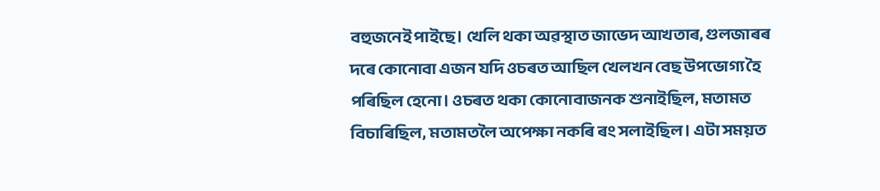বহুজনেই পাইছে। খেলি থকা অৱস্থাত জাভেদ আখতাৰ, গুলজাৰৰ দৰে কোনোবা এজন যদি ওচৰত আছিল খেলখন বেছ উপভোগ্য হৈ পৰিছিল হেনো। ওচৰত থকা কোনোবাজনক শুনাইছিল, মতামত বিচাৰিছিল, মতামতলৈ অপেক্ষা নকৰি ৰং সলাইছিল। এটা সময়ত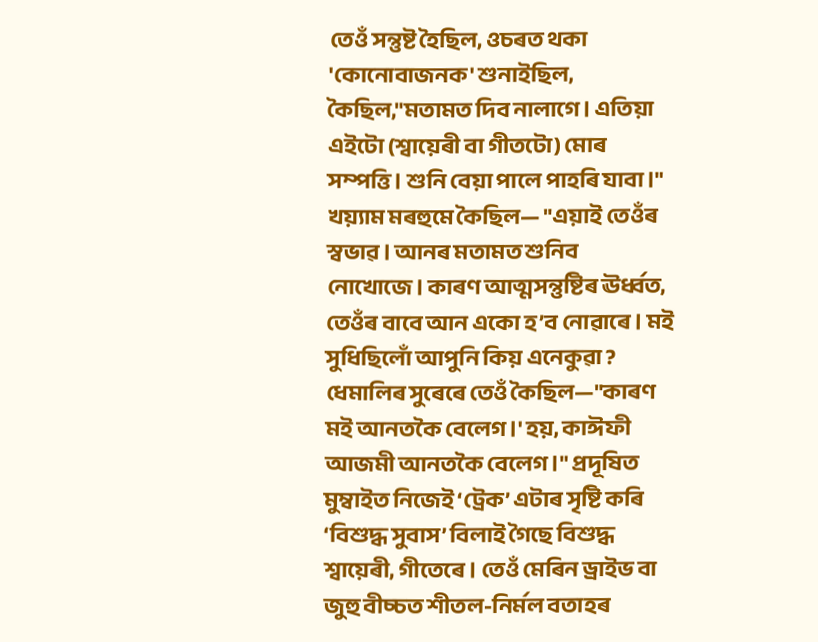তেওঁ সন্তুষ্ট হৈছিল, ওচৰত থকা 'কোনোবাজনক' শুনাইছিল, কৈছিল,"মতামত দিব নালাগে। এতিয়া এইটো (শ্বায়েৰী বা গীতটো) মোৰ সম্পত্তি। শুনি বেয়া পালে পাহৰি যাবা।" খয়্যাম মৰহুমে কৈছিল— "এয়াই তেওঁৰ স্বভাৱ। আনৰ মতামত শুনিব নোখোজে। কাৰণ আত্মসন্তুষ্টিৰ ঊর্ধ্বত, তেওঁৰ বাবে আন একো হ’ব নোৱাৰে। মই সুধিছিলোঁ আপুনি কিয় এনেকুৱা ? ধেমালিৰ সুৰেৰে তেওঁ কৈছিল—"কাৰণ মই আনতকৈ বেলেগ।' হয়, কাঈফী আজমী আনতকৈ বেলেগ।" প্ৰদূষিত মুম্বাইত নিজেই ‘ট্রেক’ এটাৰ সৃষ্টি কৰি ‘বিশুদ্ধ সুবাস’ বিলাই গৈছে বিশুদ্ধ শ্বায়েৰী, গীতেৰে। তেওঁ মেৰিন ড্রাইভ বা জুহু বীচ্চত শীতল-নিৰ্মল বতাহৰ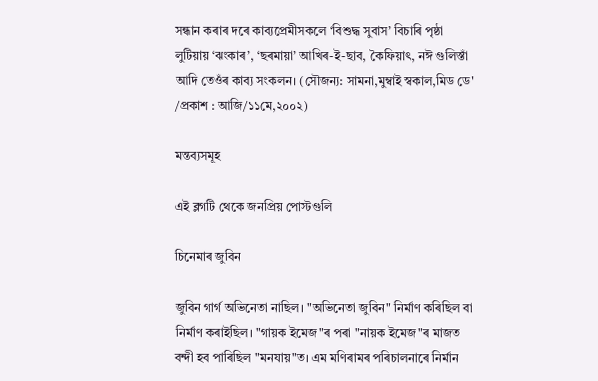সন্ধান কৰাৰ দৰে কাব্যপ্রেমীসকলে ‘বিশুদ্ধ সুবাস’ বিচাৰি পৃষ্ঠা লুটিয়ায় ‘ঝংকাৰ’, ‘ছৰমায়া’ আখিৰ-ই-ছাব, কৈফিয়াৎ, নঈ গুলিস্তাঁ আদি তেওঁৰ কাব্য সংকলন। (সৌজন্য: সামনা,মুম্বাই স্বকাল,মিড ডে' /প্রকাশ : আজি/১১মে,২০০২)

মন্তব্যসমূহ

এই ব্লগটি থেকে জনপ্রিয় পোস্টগুলি

চিনেমাৰ জুবিন

জুবিন গাৰ্গ অভিনেতা নাছিল। "অভিনেতা জুবিন" নিৰ্মাণ কৰিছিল বা নিৰ্মাণ কৰাইছিল। "গায়ক ইমেজ"ৰ পৰা "নায়ক ইমেজ"ৰ মাজত বন্দী হব পাৰিছিল "মনযায়"ত। এম মণিৰামৰ পৰিচালনাৰে নিৰ্মান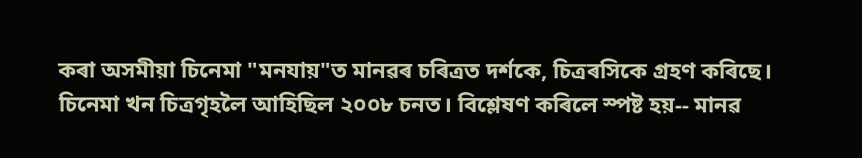কৰা অসমীয়া চিনেমা "মনযায়"ত মানৱৰ চৰিত্ৰত দৰ্শকে, চিত্ৰৰসিকে গ্ৰহণ কৰিছে। চিনেমা খন চিত্ৰগৃহলৈ আহিছিল ২০০৮ চনত। বিশ্লেষণ কৰিলে স্পষ্ট হয়-- মানৱ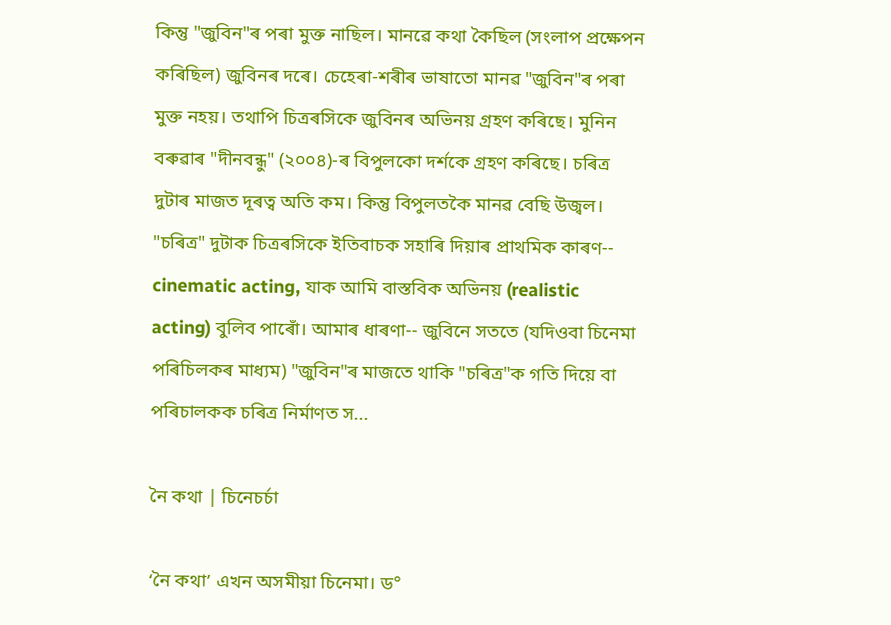কিন্তু "জুবিন"ৰ পৰা মুক্ত নাছিল। মানৱে কথা কৈছিল (সংলাপ প্ৰক্ষেপন কৰিছিল) জুবিনৰ দৰে। চেহেৰা-শৰীৰ ভাষাতো মানৱ "জুবিন"ৰ পৰা মুক্ত নহয়। তথাপি চিত্ৰৰসিকে জুবিনৰ অভিনয় গ্ৰহণ কৰিছে। মুনিন বৰুৱাৰ "দীনবন্ধু" (২০০৪)-ৰ বিপুলকো দৰ্শকে গ্ৰহণ কৰিছে। চৰিত্ৰ দুটাৰ মাজত দূৰত্ব অতি কম। কিন্তু বিপুলতকৈ মানৱ বেছি উজ্বল। "চৰিত্ৰ" দুটাক চিত্ৰৰসিকে ইতিবাচক সহাৰি দিয়াৰ প্ৰাথমিক কাৰণ-- cinematic acting, যাক আমি বাস্তবিক অভিনয় (realistic acting) বুলিব পাৰোঁ। আমাৰ ধাৰণা-- জুবিনে সততে (যদিওবা চিনেমা পৰিচিলকৰ মাধ্যম) "জুবিন"ৰ মাজতে থাকি "চৰিত্ৰ"ক গতি দিয়ে বা পৰিচালকক চৰিত্ৰ নিৰ্মাণত স...

নৈ কথা | চিনেচৰ্চা

‘নৈ কথা’ এখন অসমীয়া চিনেমা। ড°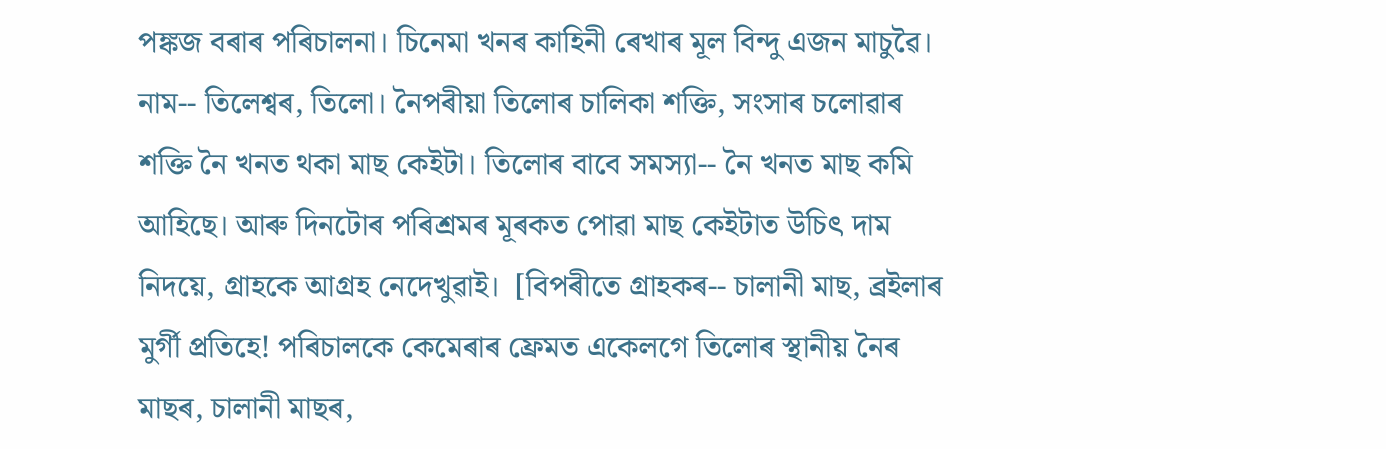পঙ্কজ বৰাৰ পৰিচালনা। চিনেমা খনৰ কাহিনী ৰেখাৰ মূল বিন্দু এজন মাচুৱৈ। নাম-- তিলেশ্বৰ, তিলো। নৈপৰীয়া তিলোৰ চালিকা শক্তি, সংসাৰ চলোৱাৰ শক্তি নৈ খনত থকা মাছ কেইটা। তিলোৰ বাবে সমস্যা-- নৈ খনত মাছ কমি আহিছে। আৰু দিনটোৰ পৰিশ্ৰমৰ মূৰকত পোৱা মাছ কেইটাত উচিৎ দাম নিদয়ে, গ্ৰাহকে আগ্ৰহ নেদেখুৱাই।  [বিপৰীতে গ্ৰাহকৰ-- চালানী মাছ, ব্ৰইলাৰ মুৰ্গী প্ৰতিহে! পৰিচালকে কেমেৰাৰ ফ্ৰেমত একেলগে তিলোৰ স্থানীয় নৈৰ মাছৰ, চালানী মাছৰ,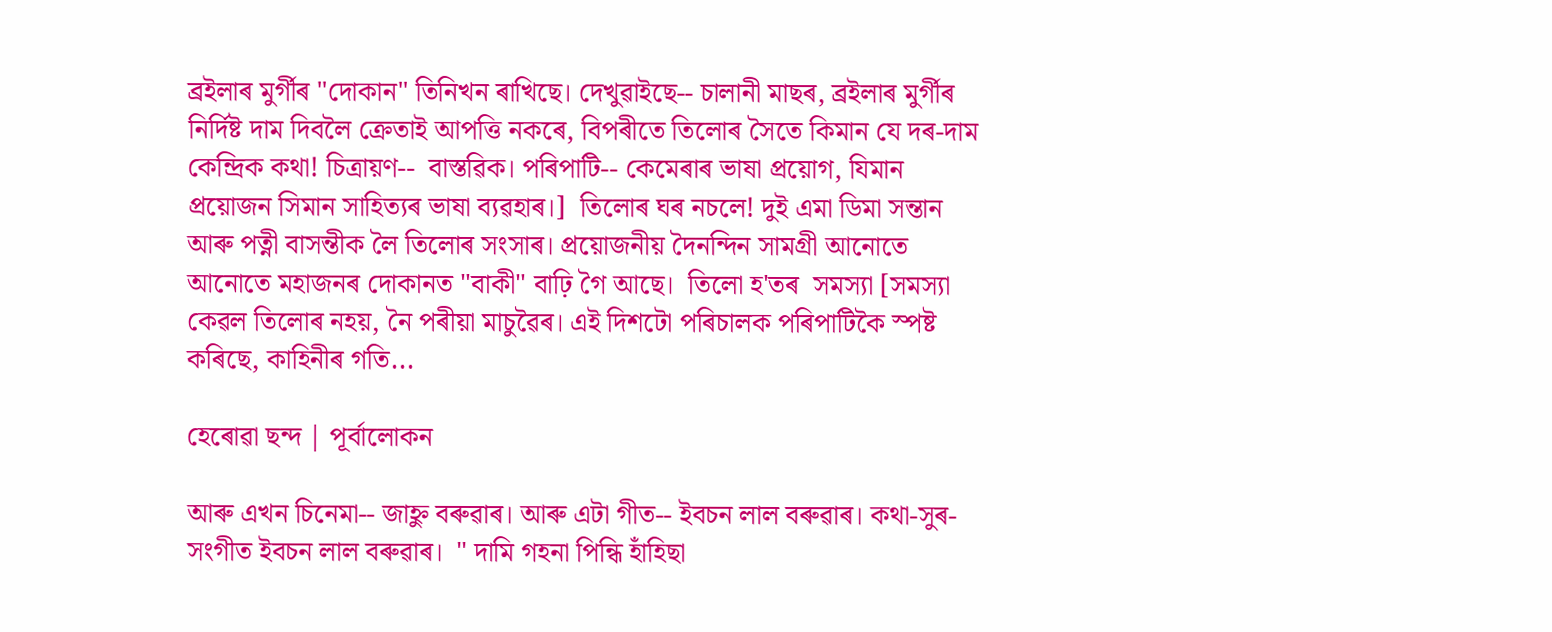ব্ৰইলাৰ মুৰ্গীৰ "দোকান" তিনিখন ৰাখিছে। দেখুৱাইছে-- চালানী মাছৰ, ব্ৰইলাৰ মুৰ্গীৰ নিৰ্দিষ্ট দাম দিবলৈ ক্ৰেতাই আপত্তি নকৰে, বিপৰীতে তিলোৰ সৈতে কিমান যে দৰ-দাম কেন্দ্ৰিক কথা! চিত্ৰায়ণ--  বাস্তৱিক। পৰিপাটি-- কেমেৰাৰ ভাষা প্ৰয়োগ, যিমান প্ৰয়োজন সিমান সাহিত্যৰ ভাষা ব্যৱহাৰ।]  তিলোৰ ঘৰ নচলে! দুই এমা ডিমা সন্তান আৰু পত্নী বাসন্তীক লৈ তিলোৰ সংসাৰ। প্ৰয়োজনীয় দৈনন্দিন সামগ্ৰী আনোতে আনোতে মহাজনৰ দোকানত "বাকী" বাঢ়ি গৈ আছে।  তিলো হ'তৰ  সমস্যা [সমস্যা কেৱল তিলোৰ নহয়, নৈ পৰীয়া মাচুৱৈৰ। এই দিশটো পৰিচালক পৰিপাটিকৈ স্পষ্ট কৰিছে, কাহিনীৰ গতি...

হেৰোৱা ছন্দ | পূৰ্বালোকন

আৰু এখন চিনেমা-- জাহ্নু বৰুৱাৰ। আৰু এটা গীত-- ইবচন লাল বৰুৱাৰ। কথা-সুৰ-সংগীত ইবচন লাল বৰুৱাৰ।  " দামি গহনা পিন্ধি হাঁহিছা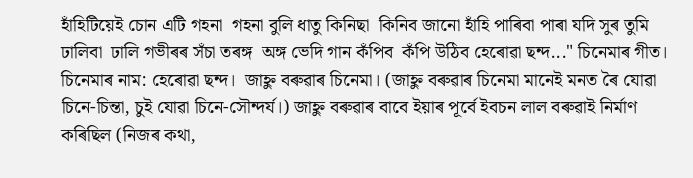হাঁহিটিয়েই চোন এটি গহনা  গহনা বুলি ধাতু কিনিছা  কিনিব জানো হাঁহি পাৰিবা পাৰা যদি সুৰ তুমি ঢালিবা  ঢালি গভীৰৰ সঁচা তৰঙ্গ  অঙ্গ ভেদি গান কঁপিব  কঁপি উঠিব হেৰোৱা ছন্দ..." চিনেমাৰ গীত।  চিনেমাৰ নাম: হেৰোৱা ছন্দ।  জাহ্নু বৰুৱাৰ চিনেমা। (জাহ্নু বৰুৱাৰ চিনেমা মানেই মনত ৰৈ যোৱা চিনে-চিন্তা, চুই যোৱা চিনে-সৌন্দৰ্য।) জাহ্নু বৰুৱাৰ বাবে ইয়াৰ পূৰ্বে ইবচন লাল বৰুৱাই নিৰ্মাণ কৰিছিল (নিজৰ কথা,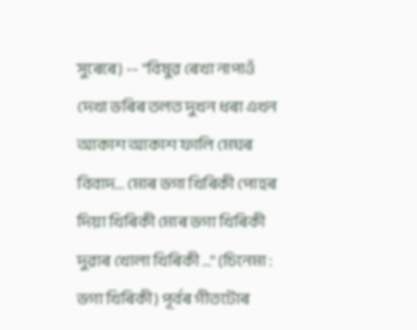সুৰেৰে) -- "বিষুৱ ৰেখা নাপাওঁ দেখা ভৰিৰ তলত দুখন ধৰা এখন আকাশ আকাশ ফালি মেঘৰ বিবাদ… মোৰ ভগা খিৰিকী পোহৰ দিয়া খিৰিকী মোৰ ভগা খিৰিকী দুৱাৰ খোলা খিৰিকী …" (চিনেমা : ভগা খিৰিকী) পূৰ্বৰ গীতটোৰ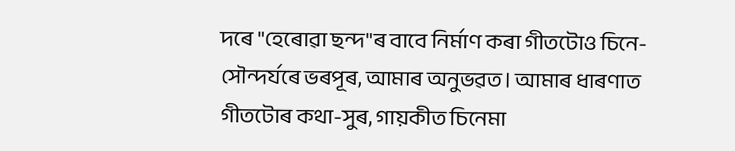দৰে "হেৰোৱা ছন্দ"ৰ বাবে নিৰ্মাণ কৰা গীতটোও চিনে-সৌন্দৰ্যৰে ভৰপূৰ, আমাৰ অনুভৱত। আমাৰ ধাৰণাত গীতটোৰ কথা-সুৰ, গায়কীত চিনেমা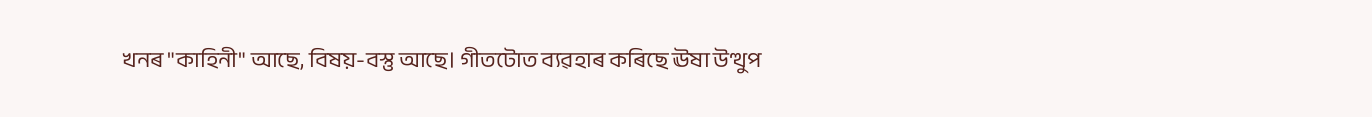খনৰ "কাহিনী" আছে, বিষয়-বস্তু আছে। গীতটোত ব্যৱহাৰ কৰিছে ঊষা উত্থুপ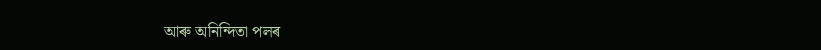আৰু অনিন্দিতা পলৰ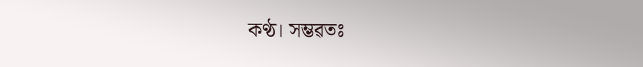কণ্ঠ। সম্ভৱতঃ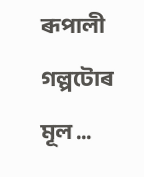ৰূপালী গল্পটোৰ মূল ...